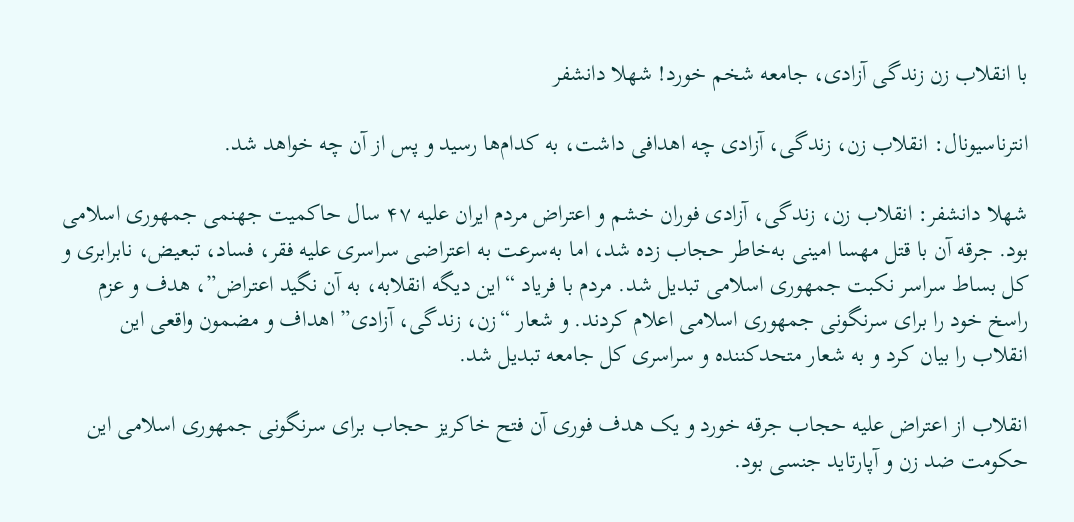با انقلاب زن زندگی آزادی، جامعه شخم خورد! شهلا دانشفر

انترناسیونال: انقلاب زن، زندگی، آزادی چه اهدافی داشت، به کدام‌ها رسید و پس از آن چه خواهد شد.

شهلا دانشفر: انقلاب زن، زندگی، آزادی فوران خشم و اعتراض مردم ایران علیه ۴۷ سال حاکمیت جهنمی جمهوری اسلامی بود. جرقه آن با قتل مهسا امینی به‌خاطر حجاب زده شد، اما به‌سرعت به اعتراضی سراسری علیه فقر، فساد، تبعیض، نابرابری و کل بساط سراسر نکبت جمهوری اسلامی تبدیل شد. مردم با فریاد “این دیگه انقلابه، به آن نگید اعتراض”، هدف و عزم راسخ خود را برای سرنگونی جمهوری اسلامی اعلام کردند. و شعار “زن، زندگی، آزادی” اهداف و مضمون واقعی این انقلاب را بیان کرد و به شعار متحدکننده و سراسری کل جامعه تبدیل شد.

انقلاب از اعتراض علیه حجاب جرقه خورد و یک هدف فوری آن فتح خاکریز حجاب برای سرنگونی جمهوری اسلامی این حکومت ضد زن و آپارتاید جنسی بود.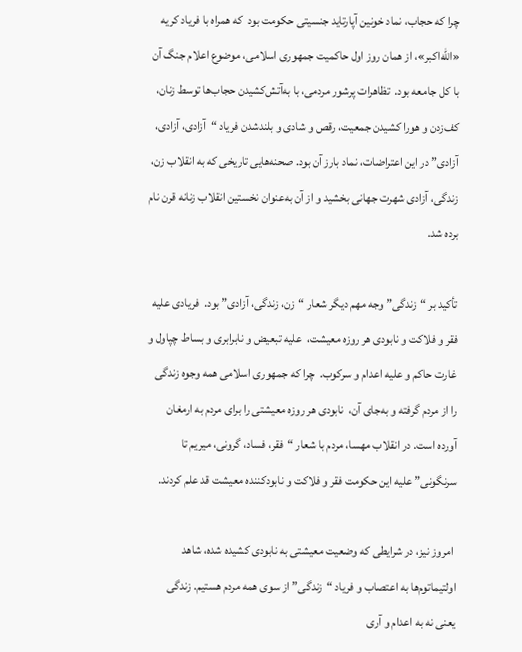چرا که حجاب، نماد خونین آپارتاید جنسیتی حکومت بود  که همراه با فریاد کریه «الله‌اکبر»، از همان روز اول حاکمیت جمهوری اسلامی، موضوع اعلام جنگ آن با کل جامعه بود.  تظاهرات پرشور مردمی، با به‌آتش‌کشیدن حجاب‌ها توسط زنان، کف‌زدن و هورا کشیدن جمعیت، رقص و شادی و بلندشدن فریاد “آزادی، آزادی، آزادی” در این اعتراضات، نماد بارز آن بود. صحنه‌هایی تاریخی که به انقلاب زن، زندگی، آزادی شهرت جهانی بخشید و از آن به‌عنوان نخستین انقلاب زنانه قرن نام برده شد.

تأکید بر “زندگی” وجه مهم دیگر شعار “زن، زندگی، آزادی” بود.  فریادی علیه  فقر و فلاکت و نابودی هر روزه معیشت،  علیه تبعیض و نابرابری و بساط چپاول و غارت حاکم و علیه اعدام و سرکوب.  چرا که جمهوری اسلامی همه وجوه زندگی را از مردم گرفته و به‌جای آن،  نابودی هر روزه معیشتی را برای مردم به ارمغان آورده است. در انقلاب مهسا، مردم با شعار “فقر، فساد، گرونی، میریم تا سرنگونی” علیه این حکومت فقر و فلاکت و نابودکننده معیشت قد علم کردند.

 امروز نیز، در شرایطی که وضعیت معیشتی به نابودی کشیده شده، شاهد اولتیماتوم‌ها به اعتصاب و فریاد “زندگی” از سوی همه مردم هستیم. زندگی یعنی نه به اعدام و آری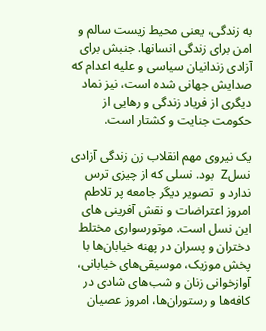به زندگی، یعنی محیط زیست سالم و امن برای زندگی انسانها. جنبش برای آزادی زندانیان سیاسی و علیه اعدام که صدایش جهانی شده است، نیز نماد دیگری از فریاد زندگی و رهایی از  حکومت جنایت و کشتار است.

یک نیروی مهم انقلاب زن زندگی آزادی نسلZ  بود. نسلی که از چیزی ترس ندارد و  تصویر دیگر جامعه پر تلاطم امروز اعتراضات و نقش آفرینی های این نسل است. موتورسواری مختلط دختران و پسران در پهنه خیابان‌ها با پخش موزیک، موسیقی‌های خیابانی، آوازخوانی زنان و شب‌های شادی در کافه‌ها و رستوران‌ها، امروز عصیان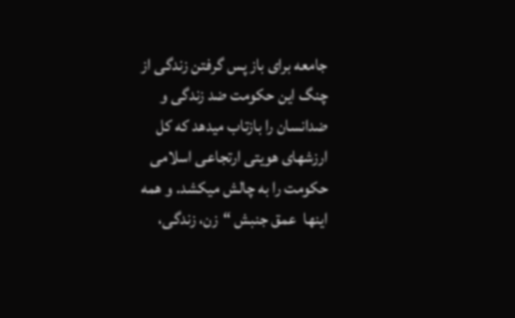جامعه برای باز پس گرفتن زندگی از چنگ این حکومت ضد زندگی و ضدانسان را بازتاب میدهد که کل ارزشهای هویتی ارتجاعی اسلامی حکومت را به چالش میکشد. و همه اینها  عمق جنبش “زن، زندگی،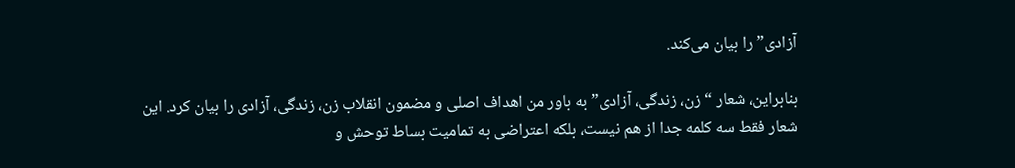آزادی” را بیان می‌کند.

بنابراین، شعار “زن، زندگی، آزادی” به باور من اهداف اصلی و مضمون انقلاب زن، زندگی، آزادی را بیان کرد. این شعار فقط سه کلمه جدا از هم نیست، بلکه اعتراضی به تمامیت بساط توحش و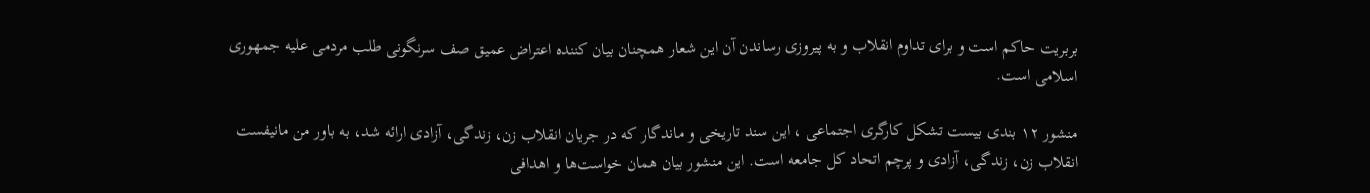بربریت حاکم است و برای تداوم انقلاب و به پیروزی رساندن آن این شعار همچنان بیان کننده اعتراض عمیق صف سرنگونی طلب مردمی علیه جمهوری اسلامی است.

منشور ۱۲ بندی بیست تشکل کارگری اجتماعی ، این سند تاریخی و ماندگار که در جریان انقلاب زن، زندگی، آزادی ارائه شد، به باور من مانیفست انقلاب زن، زندگی، آزادی و پرچم اتحاد کل جامعه است. این منشور بیان همان خواست‌ها و اهدافی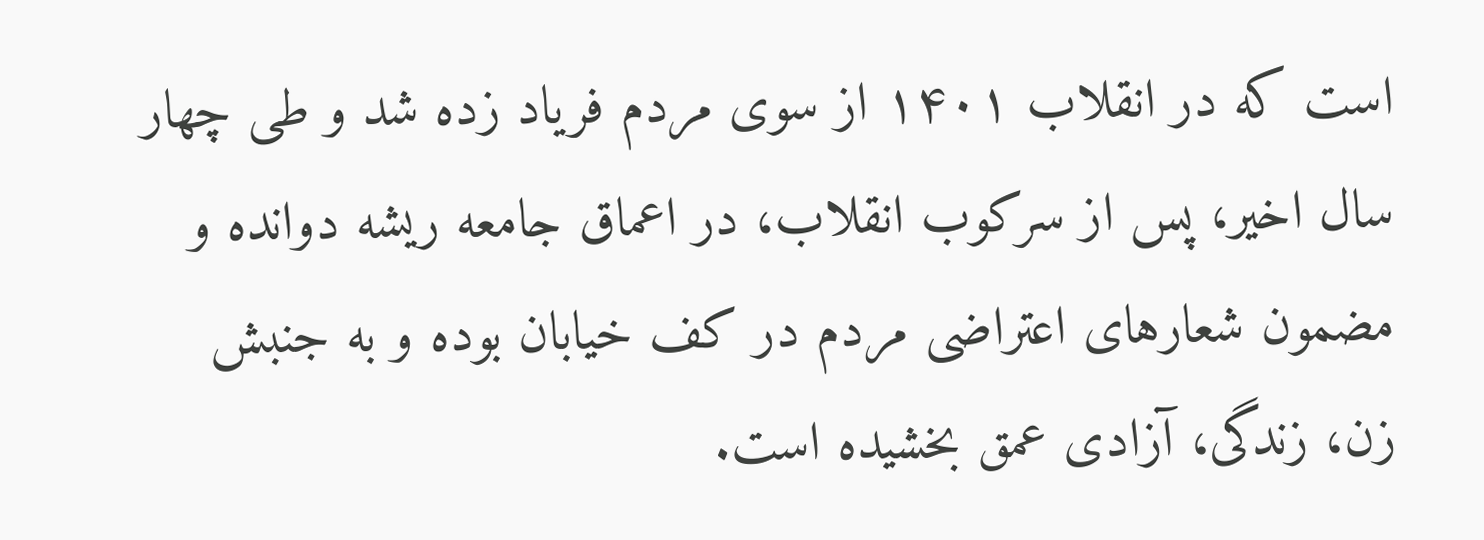است که در انقلاب ۱۴۰۱ از سوی مردم فریاد زده شد و طی چهار سال اخیر، پس از سرکوب انقلاب، در اعماق جامعه ریشه دوانده و مضمون شعارهای اعتراضی مردم در کف خیابان بوده و به جنبش زن، زندگی، آزادی عمق بخشیده است.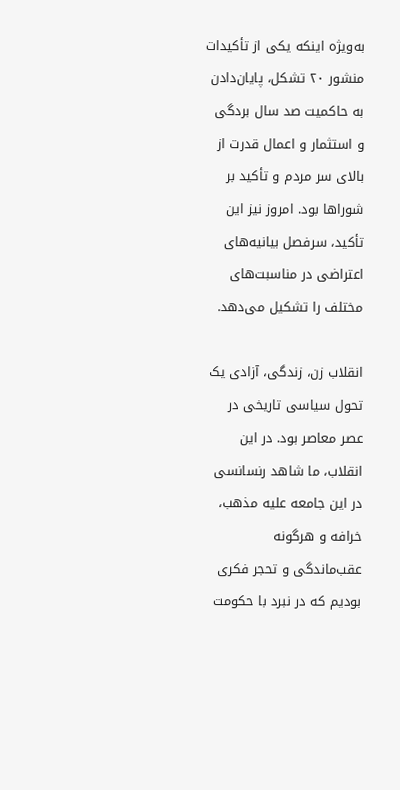به‌ویژه اینکه یکی از تأکیدات منشور ۲۰ تشکل، پایان‌دادن به حاکمیت صد سال بردگی و استثمار و اعمال قدرت از بالای سر مردم و تأکید بر شوراها بود. امروز نیز این تأکید، سرفصل بیانیه‌های اعتراضی در مناسبت‌های مختلف را تشکیل می‌دهد.

انقلاب زن، زندگی، آزادی یک تحول سیاسی تاریخی در عصر معاصر بود. در این انقلاب، ما شاهد رنسانسی در این جامعه علیه مذهب، خرافه و هرگونه عقب‌ماندگی و تحجر فکری بودیم که در نبرد با حکومت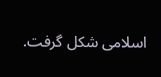اسلامی شکل گرفت.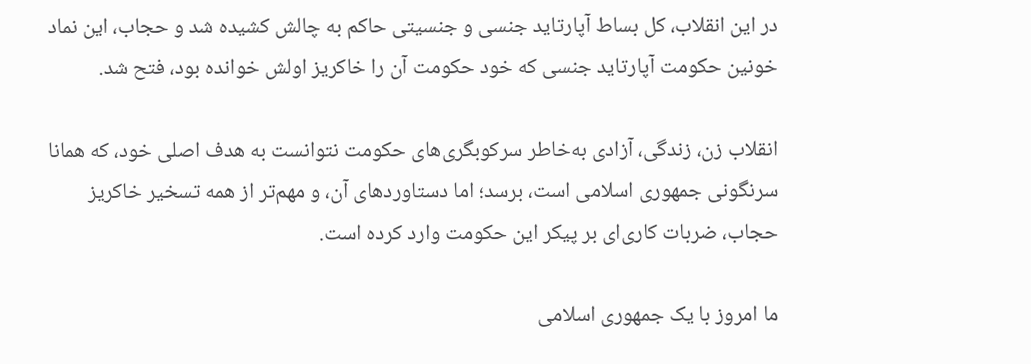در این انقلاب، کل بساط آپارتاید جنسی و جنسیتی حاکم به چالش کشیده شد و حجاب، این نماد خونین حکومت آپارتاید جنسی که خود حکومت آن را خاکریز اولش خوانده بود، فتح شد.

انقلاب زن، زندگی، آزادی به‌خاطر سرکوبگری‌های حکومت نتوانست به هدف اصلی خود، که همانا سرنگونی جمهوری اسلامی است، برسد؛ اما دستاوردهای آن، و مهم‌تر از همه تسخیر خاکریز حجاب، ضربات کاری‌ای بر پیکر این حکومت وارد کرده است.

ما امروز با یک جمهوری اسلامی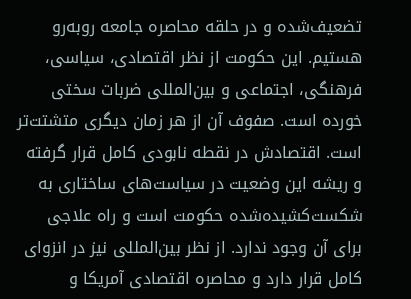تضعیف‌شده و در حلقه محاصره جامعه روبه‌رو هستیم. این حکومت از نظر اقتصادی، سیاسی، فرهنگی، اجتماعی و بین‌المللی ضربات سختی خورده است. صفوف آن از هر زمان دیگری متشتت‌تر است. اقتصادش در نقطه نابودی کامل قرار گرفته و ریشه این وضعیت در سیاست‌های ساختاری به شکست‌کشیده‌شده حکومت است و راه علاجی برای آن وجود ندارد. از نظر بین‌المللی نیز در انزوای کامل قرار دارد و محاصره اقتصادی آمریکا و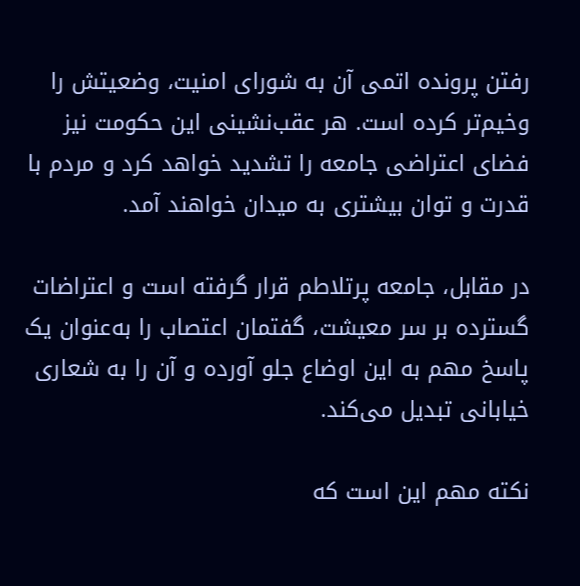رفتن پرونده اتمی آن به شورای امنیت، وضعیتش را وخیم‌تر کرده است. هر عقب‌نشینی این حکومت نیز فضای اعتراضی جامعه را تشدید خواهد کرد و مردم با قدرت و توان بیشتری به میدان خواهند آمد.

در مقابل، جامعه پرتلاطم قرار گرفته است و اعتراضات گسترده بر سر معیشت، گفتمان اعتصاب را به‌عنوان یک پاسخ مهم به این اوضاع جلو آورده و آن را به شعاری خیابانی تبدیل می‌کند.

نکته مهم این است که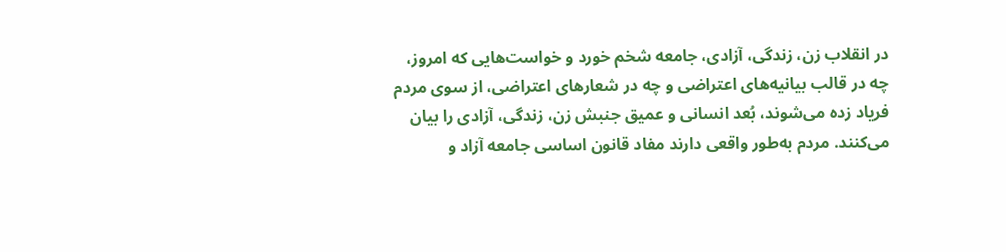در انقلاب زن، زندگی، آزادی، جامعه شخم خورد و خواست‌هایی که امروز، چه در قالب بیانیه‌های اعتراضی و چه در شعارهای اعتراضی، از سوی مردم فریاد زده می‌شوند، بُعد انسانی و عمیق جنبش زن، زندگی، آزادی را بیان می‌کنند. مردم به‌طور واقعی دارند مفاد قانون اساسی جامعه آزاد و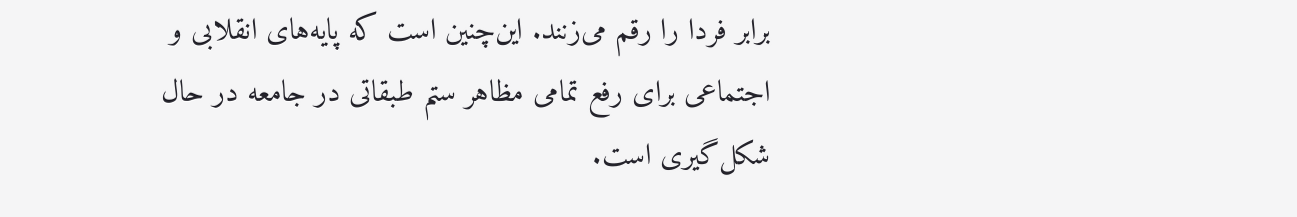برابر فردا را رقم می‌زنند. این‌چنین است که پایه‌های انقلابی و اجتماعی برای رفع تمامی مظاهر ستم طبقاتی در جامعه در حال شکل‌گیری است.